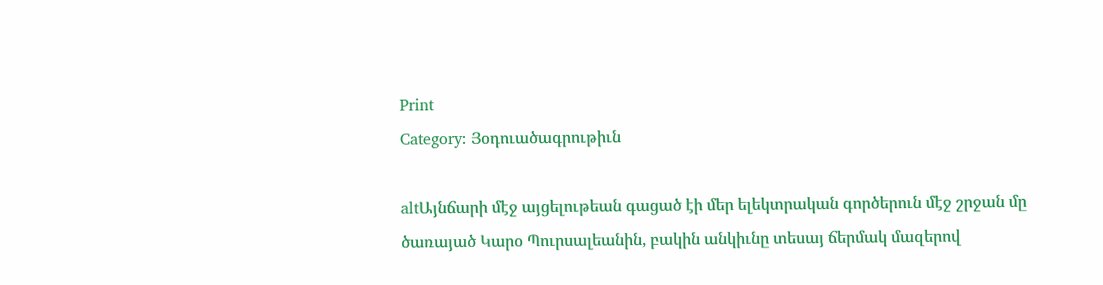Print
Category: Յօդուածագրութիւն

altԱյնճարի մէջ այցելութեան գացած էի մեր ելեկտրական գործերուն մէջ շրջան մը ծառայած Կարօ Պուրսալեանին, բակին անկիւնը տեսայ ճերմակ մազերով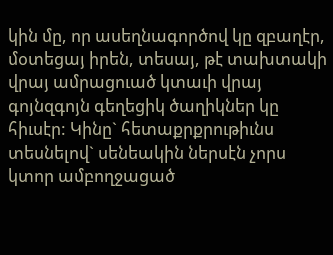կին մը, որ ասեղնագործով կը զբաղէր, մօտեցայ իրեն, տեսայ, թէ տախտակի վրայ ամրացուած կտաւի վրայ գոյնզգոյն գեղեցիկ ծաղիկներ կը հիւսէր: Կինը` հետաքրքրութիւնս տեսնելով` սենեակին ներսէն չորս կտոր ամբողջացած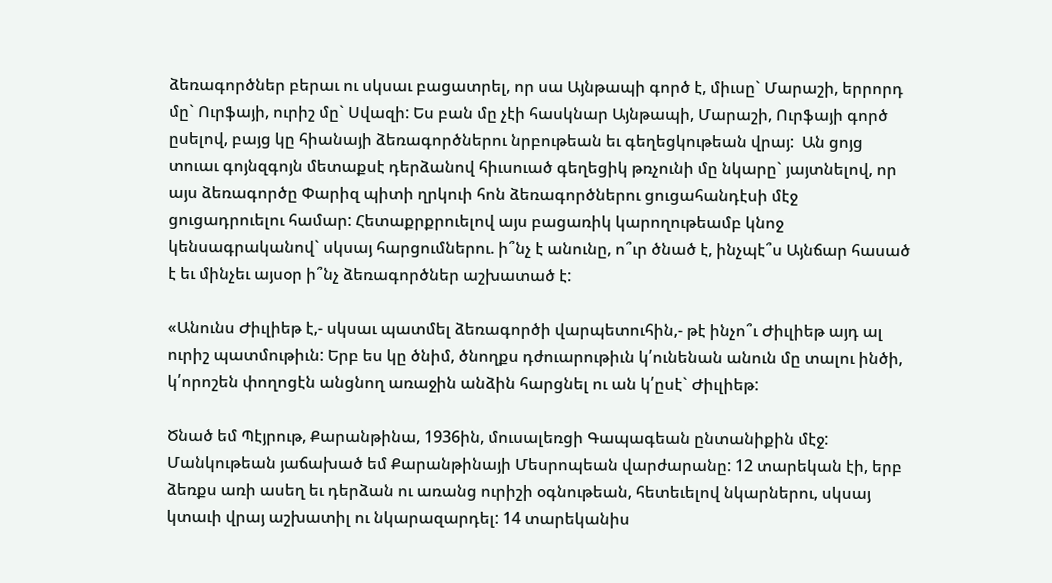ձեռագործներ բերաւ ու սկսաւ բացատրել, որ սա Այնթապի գործ է, միւսը` Մարաշի, երրորդ մը` Ուրֆայի, ուրիշ մը` Սվազի: Ես բան մը չէի հասկնար Այնթապի, Մարաշի, Ուրֆայի գործ ըսելով, բայց կը հիանայի ձեռագործներու նրբութեան եւ գեղեցկութեան վրայ:  Ան ցոյց տուաւ գոյնզգոյն մետաքսէ դերձանով հիւսուած գեղեցիկ թռչունի մը նկարը` յայտնելով, որ այս ձեռագործը Փարիզ պիտի ղրկուի հոն ձեռագործներու ցուցահանդէսի մէջ ցուցադրուելու համար: Հետաքրքրուելով այս բացառիկ կարողութեամբ կնոջ կենսագրականով` սկսայ հարցումներու. ի՞նչ է անունը, ո՞ւր ծնած է, ինչպէ՞ս Այնճար հասած է եւ մինչեւ այսօր ի՞նչ ձեռագործներ աշխատած է:

«Անունս Ժիւլիեթ է,- սկսաւ պատմել ձեռագործի վարպետուհին,- թէ ինչո՞ւ Ժիւլիեթ այդ ալ ուրիշ պատմութիւն: Երբ ես կը ծնիմ, ծնողքս դժուարութիւն կ՛ունենան անուն մը տալու ինծի, կ՛որոշեն փողոցէն անցնող առաջին անձին հարցնել ու ան կ՛ըսէ` Ժիւլիեթ:

Ծնած եմ Պէյրութ, Քարանթինա, 1936ին, մուսալեռցի Գապագեան ընտանիքին մէջ: Մանկութեան յաճախած եմ Քարանթինայի Մեսրոպեան վարժարանը: 12 տարեկան էի, երբ ձեռքս առի ասեղ եւ դերձան ու առանց ուրիշի օգնութեան, հետեւելով նկարներու, սկսայ կտաւի վրայ աշխատիլ ու նկարազարդել: 14 տարեկանիս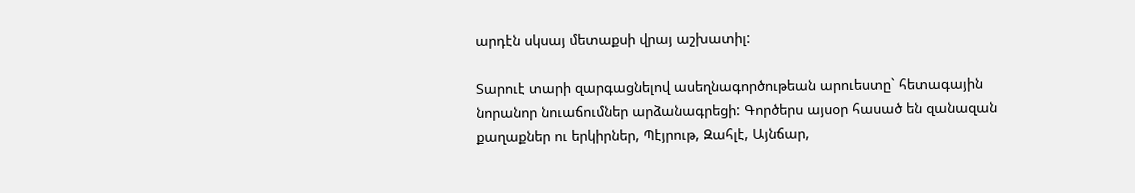արդէն սկսայ մետաքսի վրայ աշխատիլ:

Տարուէ տարի զարգացնելով ասեղնագործութեան արուեստը` հետագային նորանոր նուաճումներ արձանագրեցի: Գործերս այսօր հասած են զանազան քաղաքներ ու երկիրներ, Պէյրութ, Զահլէ, Այնճար,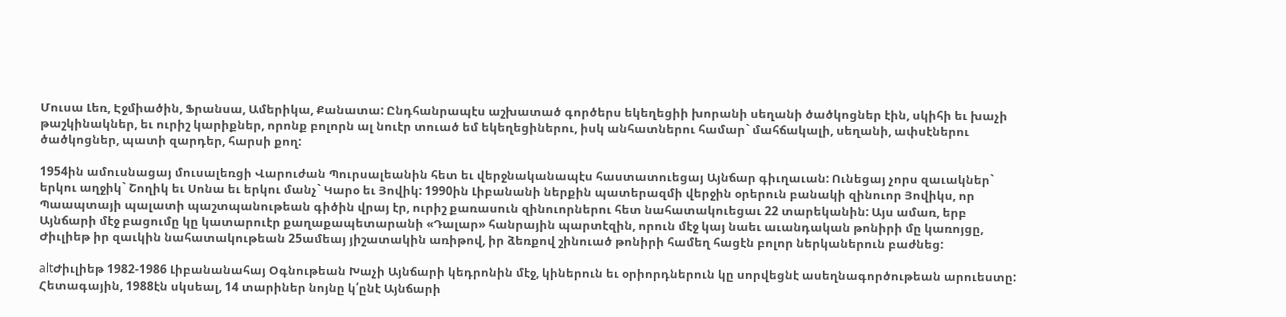Մուսա Լեռ, Էջմիածին, Ֆրանսա, Ամերիկա, Քանատա: Ընդհանրապէս աշխատած գործերս եկեղեցիի խորանի սեղանի ծածկոցներ էին, սկիհի եւ խաչի թաշկինակներ, եւ ուրիշ կարիքներ, որոնք բոլորն ալ նուէր տուած եմ եկեղեցիներու, իսկ անհատներու համար` մահճակալի, սեղանի, ափսէներու ծածկոցներ, պատի զարդեր, հարսի քող:

1954ին ամուսնացայ մուսալեռցի Վարուժան Պուրսալեանին հետ եւ վերջնականապէս հաստատուեցայ Այնճար գիւղաւան: Ունեցայ չորս զաւակներ` երկու աղջիկ` Շողիկ եւ Սոնա եւ երկու մանչ` Կարօ եւ Յովիկ: 1990ին Լիբանանի ներքին պատերազմի վերջին օրերուն բանակի զինուոր Յովիկս, որ Պաապտայի պալատի պաշտպանութեան գիծին վրայ էր, ուրիշ քառասուն զինուորներու հետ նահատակուեցաւ 22 տարեկանին: Այս ամառ, երբ Այնճարի մէջ բացումը կը կատարուէր քաղաքապետարանի «Դալար» հանրային պարտէզին, որուն մէջ կայ նաեւ աւանդական թոնիրի մը կառոյցը, Ժիւլիեթ իր զաւկին նահատակութեան 25ամեայ յիշատակին առիթով, իր ձեռքով շինուած թոնիրի համեղ հացէն բոլոր ներկաներուն բաժնեց:

altԺիւլիեթ 1982-1986 Լիբանանահայ Օգնութեան Խաչի Այնճարի կեդրոնին մէջ, կիներուն եւ օրիորդներուն կը սորվեցնէ ասեղնագործութեան արուեստը: Հետագային, 1988էն սկսեալ, 14 տարիներ նոյնը կ՛ընէ Այնճարի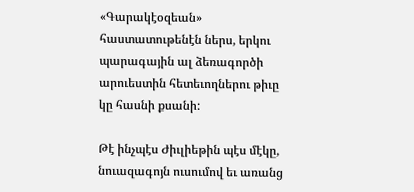«Գարակէօզեան» հաստատութենէն ներս, երկու պարագային ալ ձեռագործի արուեստին հետեւողներու թիւը կը հասնի քսանի:

Թէ ինչպէս Ժիւլիեթին պէս մէկը, նուազագոյն ուսումով եւ առանց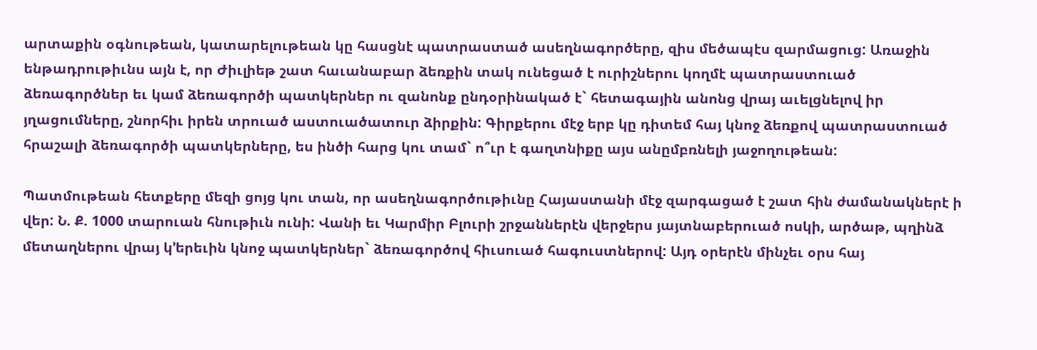արտաքին օգնութեան, կատարելութեան կը հասցնէ պատրաստած ասեղնագործերը, զիս մեծապէս զարմացուց: Առաջին ենթադրութիւնս այն է, որ Ժիւլիեթ շատ հաւանաբար ձեռքին տակ ունեցած է ուրիշներու կողմէ պատրաստուած ձեռագործներ եւ կամ ձեռագործի պատկերներ ու զանոնք ընդօրինակած է` հետագային անոնց վրայ աւելցնելով իր յղացումները, շնորհիւ իրեն տրուած աստուածատուր ձիրքին: Գիրքերու մէջ երբ կը դիտեմ հայ կնոջ ձեռքով պատրաստուած հրաշալի ձեռագործի պատկերները, ես ինծի հարց կու տամ` ո՞ւր է գաղտնիքը այս անըմբռնելի յաջողութեան:

Պատմութեան հետքերը մեզի ցոյց կու տան, որ ասեղնագործութիւնը Հայաստանի մէջ զարգացած է շատ հին ժամանակներէ ի վեր: Ն. Ք. 1000 տարուան հնութիւն ունի: Վանի եւ Կարմիր Բլուրի շրջաններէն վերջերս յայտնաբերուած ոսկի, արծաթ, պղինձ մետաղներու վրայ կ’երեւին կնոջ պատկերներ` ձեռագործով հիւսուած հագուստներով: Այդ օրերէն մինչեւ օրս հայ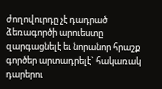ժողովուրդը չէ դադրած ձեռագործի արուեստը զարգացնելէ եւ նորանոր հրաշք գործեր արտադրելէ` հակառակ դարերու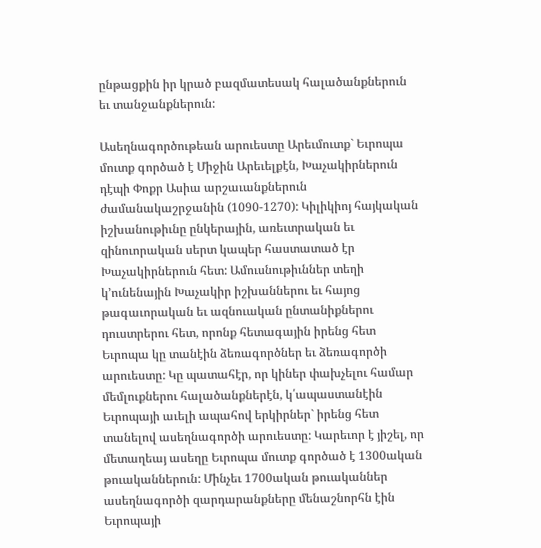ընթացքին իր կրած բազմատեսակ հալածանքներուն եւ տանջանքներուն:

Ասեղնագործութեան արուեստը Արեւմուտք` Եւրոպա մուտք գործած է Միջին Արեւելքէն, Խաչակիրներուն դէպի Փոքր Ասիա արշաւանքներուն ժամանակաշրջանին (1090-1270): Կիլիկիոյ հայկական իշխանութիւնը ընկերային, առեւտրական եւ զինուորական սերտ կապեր հաստատած էր Խաչակիրներուն հետ: Ամուսնութիւններ տեղի կ’ունենային Խաչակիր իշխաններու եւ հայոց թագաւորական եւ ազնուական ընտանիքներու դուստրերու հետ, որոնք հետագային իրենց հետ Եւրոպա կը տանէին ձեռագործներ եւ ձեռագործի արուեստը: Կը պատահէր, որ կիներ փախչելու համար մեմլուքներու հալածանքներէն, կ՛ապաստանէին Եւրոպայի աւելի ապահով երկիրներ` իրենց հետ տանելով ասեղնագործի արուեստը: Կարեւոր է յիշել, որ մետաղեայ ասեղը Եւրոպա մուտք գործած է 1300ական թուականներուն: Մինչեւ 1700ական թուականներ ասեղնագործի զարդարանքները մենաշնորհն էին Եւրոպայի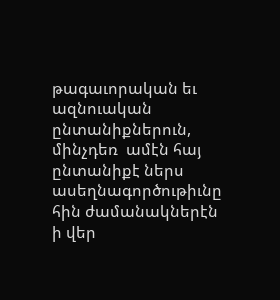թագաւորական եւ ազնուական ընտանիքներուն, մինչդեռ  ամէն հայ ընտանիքէ ներս ասեղնագործութիւնը հին ժամանակներէն ի վեր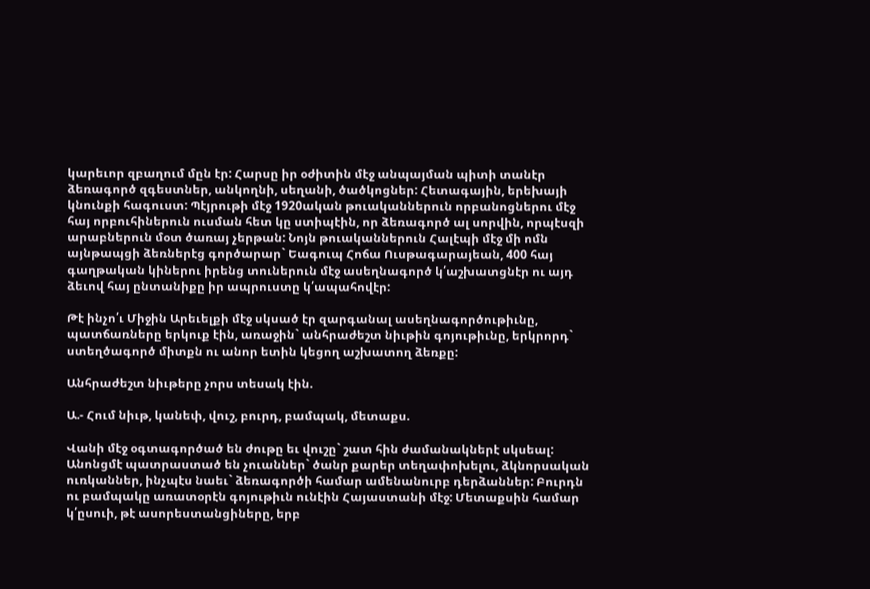կարեւոր զբաղում մըն էր: Հարսը իր օժիտին մէջ անպայման պիտի տանէր ձեռագործ զգեստներ, անկողնի, սեղանի, ծածկոցներ: Հետագային, երեխայի կնունքի հագուստ: Պէյրութի մէջ 1920ական թուականներուն որբանոցներու մէջ հայ որբուհիներուն ուսման հետ կը ստիպէին, որ ձեռագործ ալ սորվին, որպէսզի արաբներուն մօտ ծառայ չերթան: Նոյն թուականներուն Հալէպի մէջ մի ոմն այնթապցի ձեռներէց գործարար` Եագուպ Հոճա Ուսթագարայեան, 400 հայ գաղթական կիներու իրենց տուներուն մէջ ասեղնագործ կ՛աշխատցնէր ու այդ ձեւով հայ ընտանիքը իր ապրուստը կ՛ապահովէր:

Թէ ինչո՛ւ Միջին Արեւելքի մէջ սկսած էր զարգանալ ասեղնագործութիւնը, պատճառները երկուք էին, առաջին` անհրաժեշտ նիւթին գոյութիւնը, երկրորդ` ստեղծագործ միտքն ու անոր ետին կեցող աշխատող ձեռքը:

Անհրաժեշտ նիւթերը չորս տեսակ էին.

Ա.- Հում նիւթ, կանեփ, վուշ, բուրդ, բամպակ, մետաքս.

Վանի մէջ օգտագործած են ժութը եւ վուշը` շատ հին ժամանակներէ սկսեալ: Անոնցմէ պատրաստած են չուաններ` ծանր քարեր տեղափոխելու, ձկնորսական ուռկաններ, ինչպէս նաեւ` ձեռագործի համար ամենանուրբ դերձաններ: Բուրդն ու բամպակը առատօրէն գոյութիւն ունէին Հայաստանի մէջ: Մետաքսին համար կ՛ըսուի, թէ ասորեստանցիները, երբ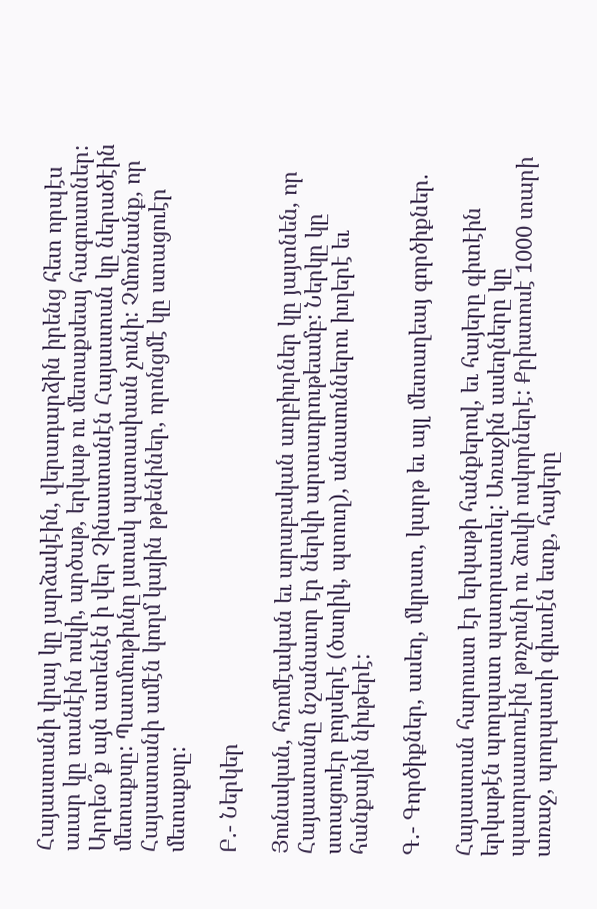Հայաստանի վրայ կը յարձակէին, վերադարձին իրենց հետ որպէս աւար կը տանէին ոսկի, արծաթ, երկաթ ու մետաքսեայ հագուստներ: Արդեօ՞ք այն ատենէն ի վեր Չինաստանէն Հայաստան կը ներածէին մետաքսը: Պատմութիւնը յստակ պատասխան չունի: Չմոռնանք, որ Հայաստանի ամէն կողմ կային թթենիներ, որոնցմէ կը ստացուէր մետաքսը:

Բ.- Ներկեր

Յունական, հռոմէական եւ արաբական աղբիւրներ կը յայտնեն, որ Հայաստանը նշանաւոր էր ներկի արտադրութեամբ: Ներկը կը ստացուէր բոյսերէ (ծաղիկ, պտուղ), անասուններու իւղերէ եւ հանքային նիւթերէ:

Գ.- Գործիքներ, ասեղ, մկրատ, կարթ եւ այլ մետաղեայ գործիքներ.

Հայաստան հարուստ էր երկաթի հանքերով, եւ հայերը գիտէին երկաթէն պողպատ պատրաստել: Առաջին ասեղները կը պատրաստուէին թռչունի ու ձուկի ոսկորներէ: Քրիստոսէ 1000 տարի առաջ, պողպատի գիւտէն ետք, հայերը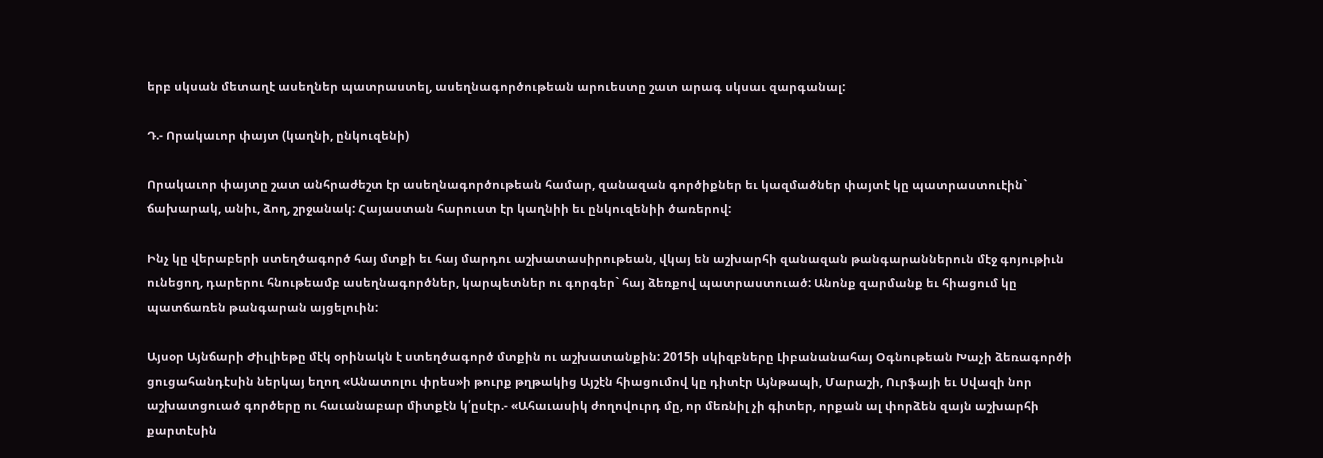երբ սկսան մետաղէ ասեղներ պատրաստել, ասեղնագործութեան արուեստը շատ արագ սկսաւ զարգանալ:

Դ.- Որակաւոր փայտ (կաղնի, ընկուզենի)

Որակաւոր փայտը շատ անհրաժեշտ էր ասեղնագործութեան համար, զանազան գործիքներ եւ կազմածներ փայտէ կը պատրաստուէին` ճախարակ, անիւ, ձող, շրջանակ: Հայաստան հարուստ էր կաղնիի եւ ընկուզենիի ծառերով:

Ինչ կը վերաբերի ստեղծագործ հայ մտքի եւ հայ մարդու աշխատասիրութեան, վկայ են աշխարհի զանազան թանգարաններուն մէջ գոյութիւն ունեցող, դարերու հնութեամբ ասեղնագործներ, կարպետներ ու գորգեր` հայ ձեռքով պատրաստուած: Անոնք զարմանք եւ հիացում կը պատճառեն թանգարան այցելուին:

Այսօր Այնճարի Ժիւլիեթը մէկ օրինակն է ստեղծագործ մտքին ու աշխատանքին: 2015ի սկիզբները Լիբանանահայ Օգնութեան Խաչի ձեռագործի ցուցահանդէսին ներկայ եղող «Անատոլու փրես»ի թուրք թղթակից Այշէն հիացումով կը դիտէր Այնթապի, Մարաշի, Ուրֆայի եւ Սվազի նոր աշխատցուած գործերը ու հաւանաբար միտքէն կ՛ըսէր.- «Ահաւասիկ ժողովուրդ մը, որ մեռնիլ չի գիտեր, որքան ալ փորձեն զայն աշխարհի քարտէսին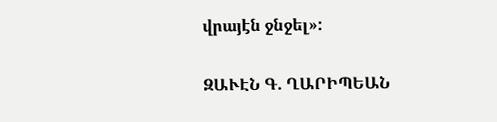վրայէն ջնջել»:

ԶԱՒԷՆ Գ. ՂԱՐԻՊԵԱՆ